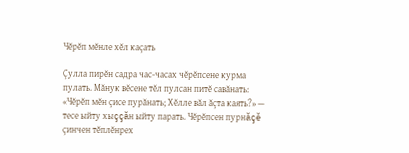Чĕрĕп мĕнле хĕл каçать

Çулла пирĕн садра час-часах чĕрĕпсене курма пулать. Мăнук вĕсене тĕл пулсан питĕ савăнать: «Чĕрĕп мĕн çисе пурăнать; Хĕлле вăл ăçта каять?» — тесе ыйту хыççăн ыйту парать. Чĕрĕпсен пурнăçĕ çинчен тĕплĕнрех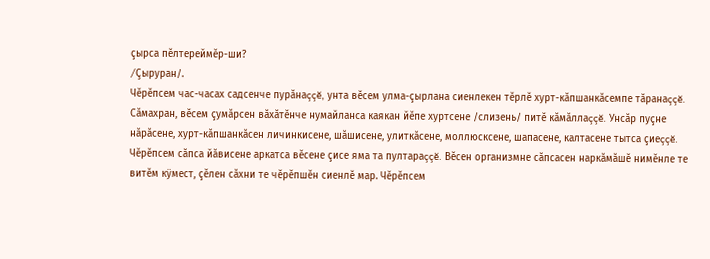çырса пĕлтереймĕр-ши?
/Çыруран/.
Чĕрĕпсем час-часах садсенче пурăнаççĕ, унта вĕсем улма-çырлана сиенлекен тĕрлĕ хурт-кăпшанкăсемпе тăранаççĕ. Сăмахран, вĕсем çумăрсен вăхăтĕнче нумайланса каякан йĕпе хуртсене /слизень/ питĕ кăмăллаççĕ. Унсăр пуçне нăрăсене, хурт-кăпшанкăсен личинкисене, шăшисене, улиткăсене, моллюсксене, шапасене, калтасене тытса çиеççĕ. Чĕрĕпсем сăпса йăвисене аркатса вĕсене çисе яма та пултараççĕ. Вĕсен организмне сăпсасен наркăмăшĕ нимĕнле те витĕм кÿмест, çĕлен сăхни те чĕрĕпшĕн сиенлĕ мар. Чĕрĕпсем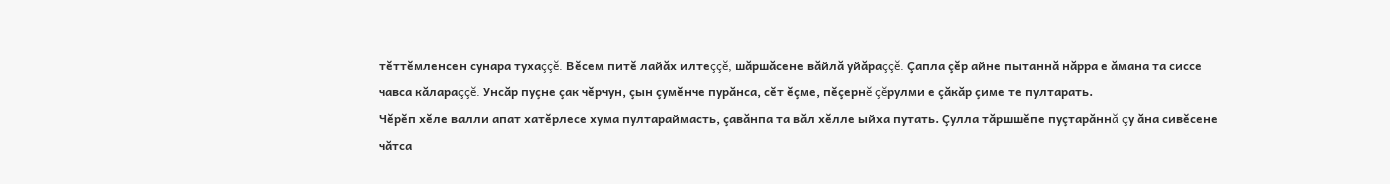тĕттĕмленсен сунара тухаççĕ. Вĕсем питĕ лайăх илтеççĕ, шăршăсене вăйлă уйăраççĕ. Çапла çĕр айне пытаннă нăрра е ăмана та сиссе чавса кăлараççĕ. Унсăр пуçне çак чĕрчун, çын çумĕнче пурăнса, сĕт ĕçме, пĕçернĕ çĕрулми е çăкăр çиме те пултарать.
Чĕрĕп хĕле валли апат хатĕрлесе хума пултараймасть, çавăнпа та вăл хĕлле ыйха путать. Çулла тăршшĕпе пуçтарăннă çу ăна сивĕсене чăтса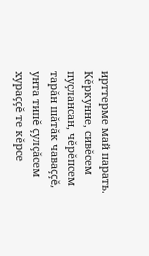ирттерме май парать. Кĕркунне, сивĕсем пуçлансан, чĕрĕпсем тарăн шăтăк чаваççĕ, унта типĕ çулçăсем хураççĕ те кĕрсе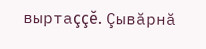выртаççĕ. Çывăрнă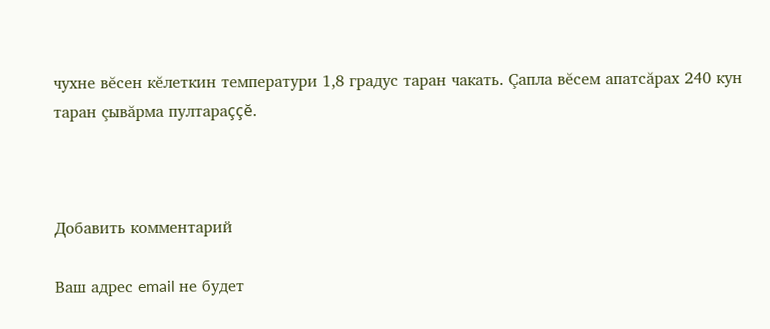чухне вĕсен кĕлеткин температури 1,8 градус таран чакать. Çапла вĕсем апатсăрах 240 кун таран çывăрма пултараççĕ.



Добавить комментарий

Ваш адрес email не будет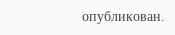опубликован.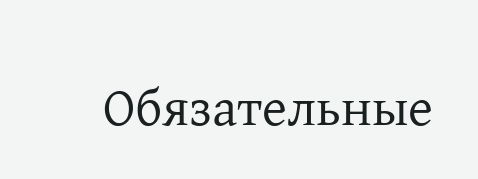Обязательные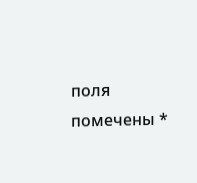поля помечены *